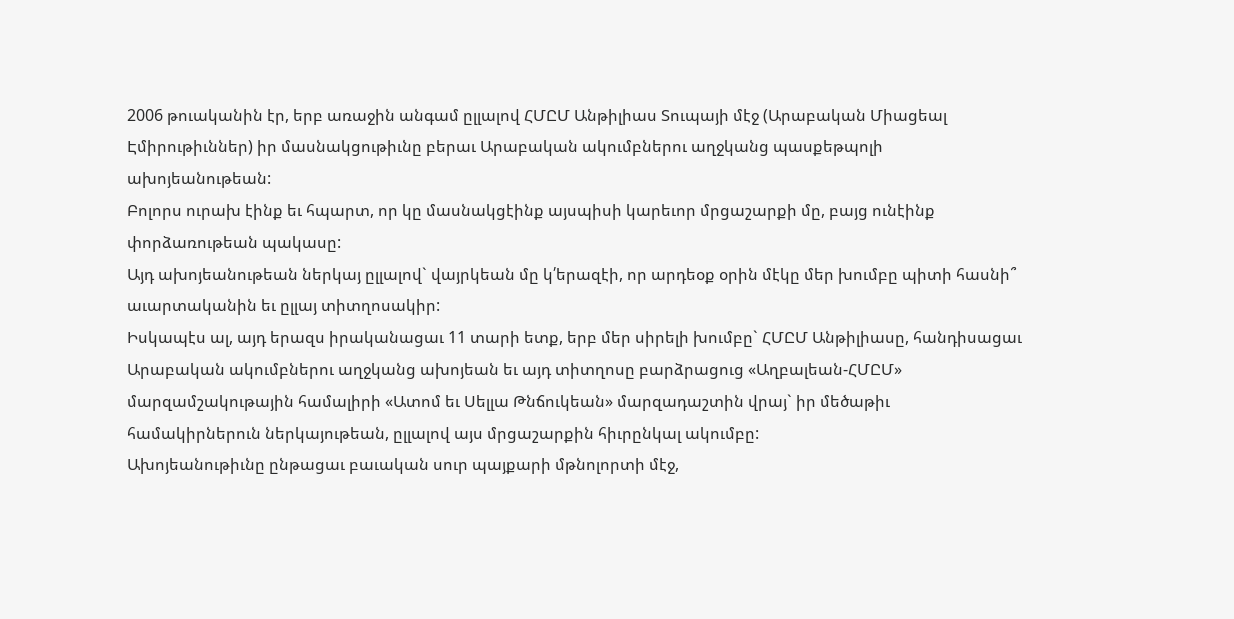2006 թուականին էր, երբ առաջին անգամ ըլլալով ՀՄԸՄ Անթիլիաս Տուպայի մէջ (Արաբական Միացեալ Էմիրութիւններ) իր մասնակցութիւնը բերաւ Արաբական ակումբներու աղջկանց պասքեթպոլի ախոյեանութեան:
Բոլորս ուրախ էինք եւ հպարտ, որ կը մասնակցէինք այսպիսի կարեւոր մրցաշարքի մը, բայց ունէինք փորձառութեան պակասը:
Այդ ախոյեանութեան ներկայ ըլլալով` վայրկեան մը կ՛երազէի, որ արդեօք օրին մէկը մեր խումբը պիտի հասնի՞ աւարտականին եւ ըլլայ տիտղոսակիր:
Իսկապէս ալ, այդ երազս իրականացաւ 11 տարի ետք, երբ մեր սիրելի խումբը` ՀՄԸՄ Անթիլիասը, հանդիսացաւ Արաբական ակումբներու աղջկանց ախոյեան եւ այդ տիտղոսը բարձրացուց «Աղբալեան-ՀՄԸՄ» մարզամշակութային համալիրի «Ատոմ եւ Սելլա Թնճուկեան» մարզադաշտին վրայ` իր մեծաթիւ համակիրներուն ներկայութեան, ըլլալով այս մրցաշարքին հիւրընկալ ակումբը:
Ախոյեանութիւնը ընթացաւ բաւական սուր պայքարի մթնոլորտի մէջ,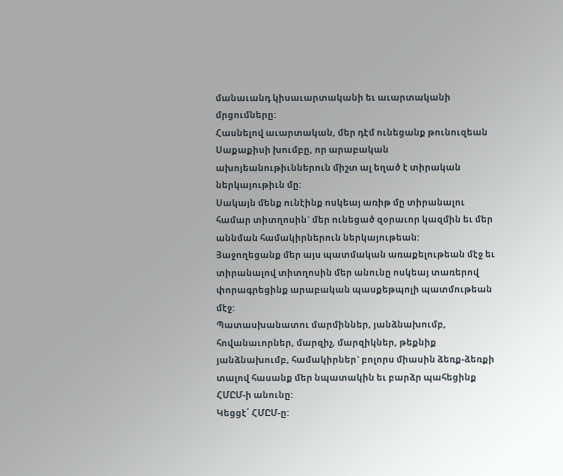մանաւանդ կիսաւարտականի եւ աւարտականի մրցումները:
Հասնելով աւարտական, մեր դէմ ունեցանք թունուզեան Սաքաքիսի խումբը, որ արաբական ախոյեանութիւններուն միշտ ալ եղած է տիրական ներկայութիւն մը:
Սակայն մենք ունէինք ոսկեայ առիթ մը տիրանալու համար տիտղոսին` մեր ունեցած զօրաւոր կազմին եւ մեր աննման համակիրներուն ներկայութեան:
Յաջողեցանք մեր այս պատմական առաքելութեան մէջ եւ տիրանալով տիտղոսին մեր անունը ոսկեայ տառերով փորագրեցինք արաբական պասքեթպոլի պատմութեան մէջ:
Պատասխանատու մարմիններ, յանձնախումբ, հովանաւորներ, մարզիչ, մարզիկներ, թեքնիք յանձնախումբ, համակիրներ` բոլորս միասին ձեռք-ձեռքի տալով հասանք մեր նպատակին եւ բարձր պահեցինք ՀՄԸՄ-ի անունը:
Կեցցէ՛ ՀՄԸՄ-ը: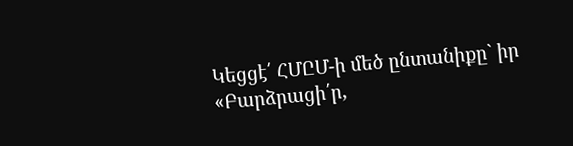Կեցցէ՛ ՀՄԸՄ-ի մեծ ընտանիքը` իր «Բարձրացի՛ր,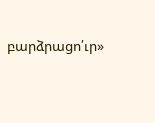բարձրացո՛ւր»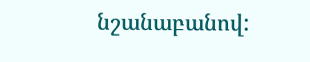նշանաբանով: